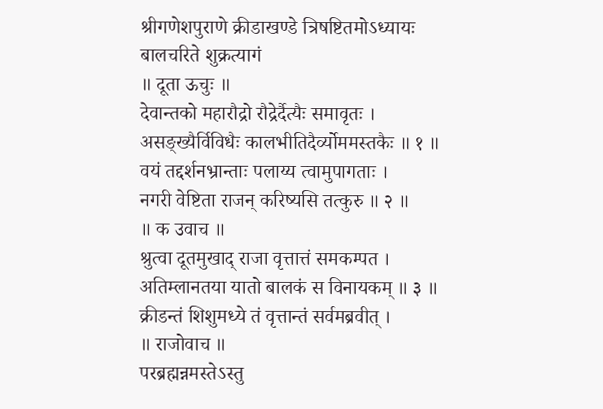श्रीगणेशपुराणे क्रीडाखण्डे त्रिषष्टितमोऽध्यायः
बालचरिते शुक्रत्यागं
॥ दूता ऊचुः ॥
देवान्तको महारौद्रो रौद्रेर्दैत्यैः समावृतः ।
असङ्ख्यैर्विविधैः कालभीतिदैर्व्योममस्तकैः ॥ १ ॥
वयं तद्दर्शनभ्रान्ताः पलाय्य त्वामुपागताः ।
नगरी वेष्टिता राजन् करिष्यसि तत्कुरु ॥ २ ॥
॥ क उवाच ॥
श्रुत्वा दूतमुखाद् राजा वृत्तात्तं समकम्पत ।
अतिम्लानतया यातो बालकं स विनायकम् ॥ ३ ॥
क्रीडन्तं शिशुमध्ये तं वृत्तान्तं सर्वमब्रवीत् ।
॥ राजोवाच ॥
परब्रह्मन्नमस्तेऽस्तु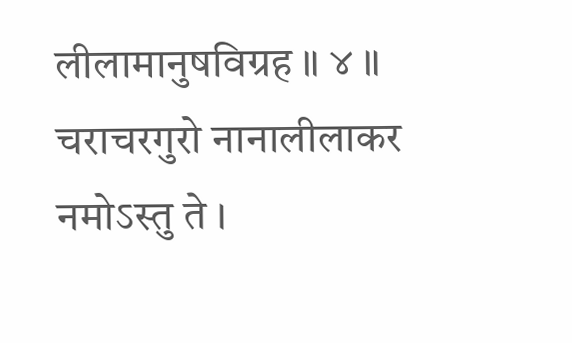लीलामानुषविग्रह ॥ ४ ॥
चराचरगुरो नानालीलाकर नमोऽस्तु ते ।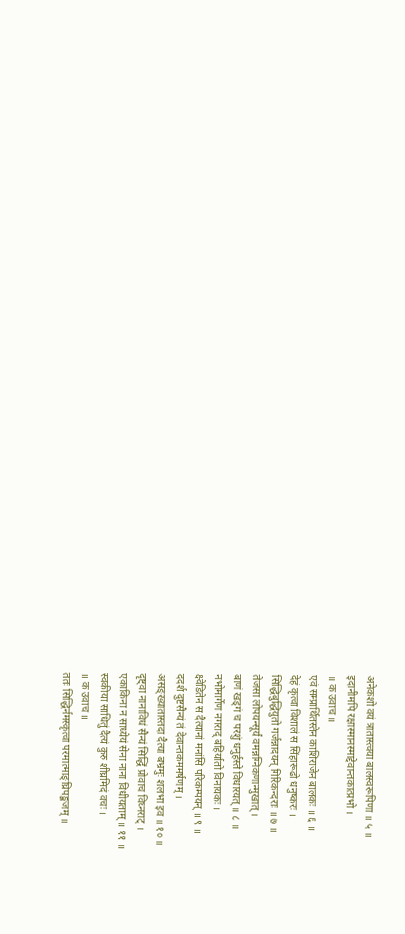अनेकशो वयं त्रातास्त्वया बालस्वरूपिणा ॥ ५ ॥
इदानीमपि रक्षास्मानस्माद्देवान्तकात्प्रभो ।
॥ क उवाच ॥
एवं सम्प्रार्थितस्तेन काशिराजेन बालकः ॥ ६ ॥
देहं कृत्वा विशालं स सिंहारूढो धनुष्करः ।
सिद्धिबुद्धियुतो गर्जन्नादयन् गिरिकन्दराः ॥ ७ ॥
तेजसा लोपयन्सूर्यं वमन्नग्निकणान्मुखात् ।
बाणं खड्गं च परशुं धनुर्हस्ते विधारयत् ॥ ८ ॥
नभोमार्गेण नगराद् बहिर्यातो विनायकः ।
क्ष्वेडितेन स दैत्यानां मनांसि परिकम्पयन् ॥ ९ ॥
ददर्श दुष्टसैन्यं तं देवान्तकममर्षणम् ।
असङ्ख्यातास्तदा दैत्या बभ्रमुः शलभा इव ॥ १० ॥
दृष्ट्वा नानाविधं सैन्यं सिद्धिं प्रोवाच विघ्नराट् ।
एकाकिना न साध्येयं सेना नाना विधीयताम् ॥ ११ ॥
स्वकीया साधितुं दैत्यं कुरु शीघ्रमिदं वचः ।
॥ क उवाच ॥
ततः सिद्धिर्नमस्कृत्वा परमात्माङ्घ्रिपङ्कजम् ॥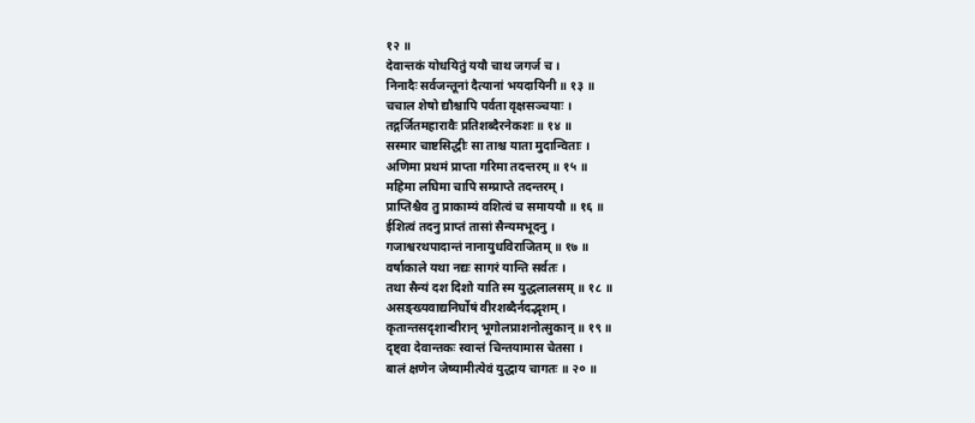१२ ॥
देवान्तकं योधयितुं ययौ चाथ जगर्ज च ।
निनादैः सर्वजन्तूनां दैत्यानां भयदायिनी ॥ १३ ॥
चचाल शेषो द्यौश्चापि पर्वता वृक्षसञ्चयाः ।
तद्गर्जितमहारावैः प्रतिशब्दैरनेकशः ॥ १४ ॥
सस्मार चाष्टसिद्धीः सा ताश्च याता मुदान्विताः ।
अणिमा प्रथमं प्राप्ता गरिमा तदन्तरम् ॥ १५ ॥
महिमा लघिमा चापि सम्प्राप्ते तदन्तरम् ।
प्राप्तिश्चैव तु प्राकाम्यं वशित्वं च समाययौ ॥ १६ ॥
ईशित्वं तदनु प्राप्तं तासां सैन्यमभूदनु ।
गजाश्वरथपादान्तं नानायुधविराजितम् ॥ १७ ॥
वर्षाकाले यथा नद्यः सागरं यान्ति सर्वतः ।
तथा सैन्यं दश दिशो याति स्म युद्धलालसम् ॥ १८ ॥
असङ्ख्यवाद्यनिर्घोषं वीरशब्दैर्नदद्भृशम् ।
कृतान्तसदृशान्वीरान् भूगोलप्राशनोत्सुकान् ॥ १९ ॥
दृष्ट्वा देवान्तकः स्वान्तं चिन्तयामास चेतसा ।
बालं क्षणेन जेष्यामीत्येवं युद्धाय चागतः ॥ २० ॥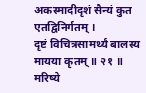अकस्मादीदृशं सैन्यं कुत एतद्विनिर्गतम् ।
दृष्टं विचित्रसामर्थ्यं बालस्य मायया कृतम् ॥ २१ ॥
मरिष्ये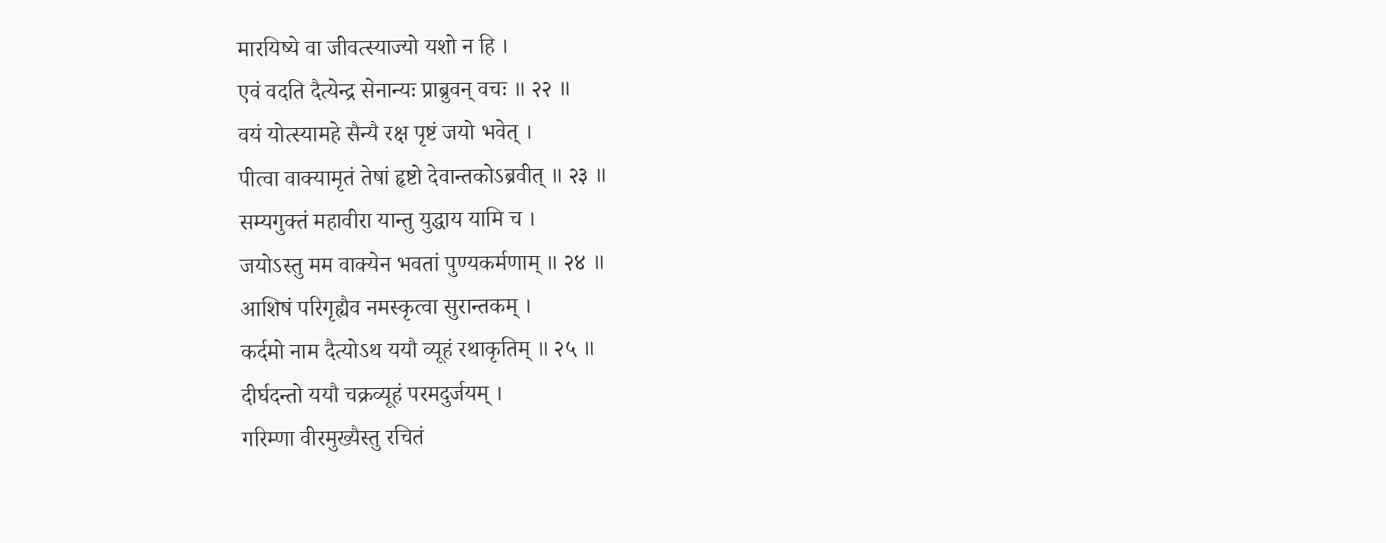मारयिष्ये वा जीवत्स्याज्यो यशो न हि ।
एवं वदति दैत्येन्द्र सेनान्यः प्राब्रुवन् वचः ॥ २२ ॥
वयं योत्स्यामहे सैन्यै रक्ष पृष्टं जयो भवेत् ।
पीत्वा वाक्यामृतं तेषां हृष्टो देवान्तकोऽब्रवीत् ॥ २३ ॥
सम्यगुक्तं महावीरा यान्तु युद्धाय यामि च ।
जयोऽस्तु मम वाक्येन भवतां पुण्यकर्मणाम् ॥ २४ ॥
आशिषं परिगृह्यैव नमस्कृत्वा सुरान्तकम् ।
कर्दमो नाम दैत्योऽथ ययौ व्यूहं रथाकृतिम् ॥ २५ ॥
दीर्घदन्तो ययौ चक्रव्यूहं परमदुर्जयम् ।
गरिम्णा वीरमुख्यैस्तु रचितं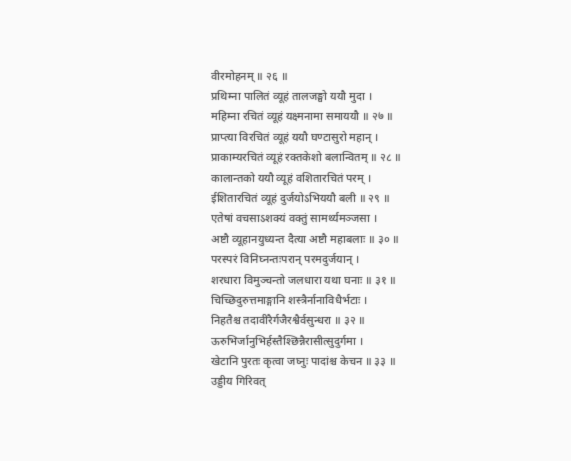वीरमोहनम् ॥ २६ ॥
प्रथिम्ना पालितं व्यूहं तालजङ्घो ययौ मुदा ।
महिम्ना रचितं व्यूहं यक्ष्मनामा समाययौ ॥ २७ ॥
प्राप्त्या विरचितं व्यूहं ययौ घण्टासुरो महान् ।
प्राकाम्यरचितं व्यूहं रक्तकेशो बलान्वितम् ॥ २८ ॥
कालान्तको ययौ व्यूहं वशितारचितं परम् ।
ईशितारचितं व्यूहं दुर्जयोऽभिययौ बली ॥ २९ ॥
एतेषां वचसाऽशक्यं वक्तुं सामर्थ्यमञ्जसा ।
अष्टौ व्यूहानयुध्यन्त दैत्या अष्टौ महाबलाः ॥ ३० ॥
परस्परं विनिघ्नन्तःपरान् परमदुर्जयान् ।
शरधारा विमुञ्चन्तो जलधारा यथा घनाः ॥ ३१ ॥
चिच्छिदुरुत्तमाङ्गानि शस्त्रैर्नानाविधैर्भटाः ।
निहतैश्च तदावीरैर्गजैरश्वैर्वसुन्धरा ॥ ३२ ॥
ऊरुभिर्जानुभिर्हस्तैश्छिन्नैरासीत्सुदुर्गमा ।
खेटानि पुरतः कृत्वा जघ्नुः पादांश्च केचन ॥ ३३ ॥
उड्डीय गिरिवत्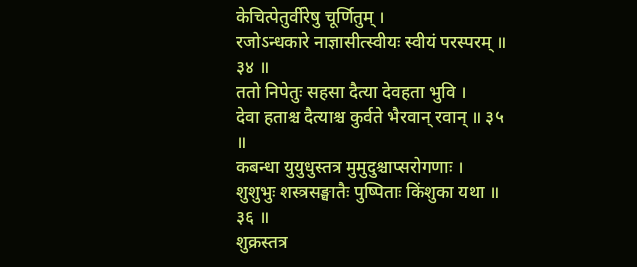केचित्पेतुर्वीरेषु चूर्णितुम् ।
रजोऽन्धकारे नाज्ञासीत्स्वीयः स्वीयं परस्परम् ॥ ३४ ॥
ततो निपेतुः सहसा दैत्या देवहता भुवि ।
देवा हताश्च दैत्याश्च कुर्वते भैरवान् रवान् ॥ ३५ ॥
कबन्धा युयुधुस्तत्र मुमुदुश्चाप्सरोगणाः ।
शुशुभुः शस्त्रसङ्घातैः पुष्पिताः किंशुका यथा ॥ ३६ ॥
शुक्रस्तत्र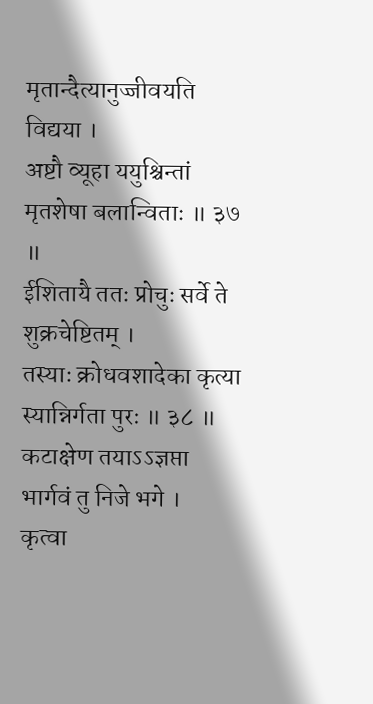मृतान्दैत्यानुज्जीवयति विद्यया ।
अष्टौ व्यूहा ययुश्चिन्तां मृतशेषा बलान्विताः ॥ ३७ ॥
ईशितायै ततः प्रोचुः सर्वे ते शुक्रचेष्टितम् ।
तस्याः क्रोधवशादेका कृत्या स्यान्निर्गता पुरः ॥ ३८ ॥
कटाक्षेण तयाऽऽज्ञप्ता भार्गवं तु निजे भगे ।
कृत्वा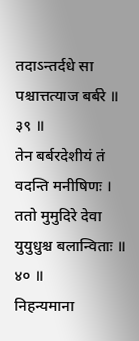तदाऽन्तर्दधे सा पश्चात्तत्याज बर्बरे ॥ ३९ ॥
तेन बर्बरदेशीयं तं वदन्ति मनीषिणः ।
ततो मुमुदिरे देवा युयुधुश्च बलान्विताः ॥ ४० ॥
निहन्यमाना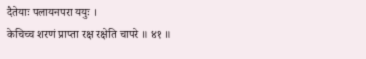दैतेयाः पलायनपरा ययुः ।
केचिच्च शरणं प्राप्ता रक्ष रक्षेति चापरे ॥ ४१ ॥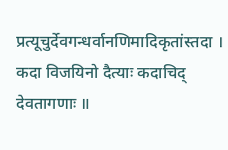प्रत्यूचुर्देवगन्धर्वानणिमादिकृतांस्तदा ।
कदा विजयिनो दैत्याः कदाचिद् देवतागणाः ॥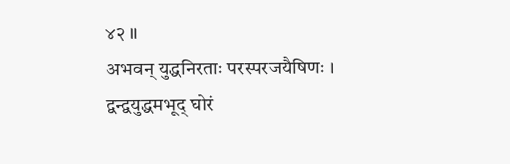४२ ॥
अभवन् युद्धनिरताः परस्परजयैषिणः ।
द्वन्द्वयुद्धमभूद् घोरं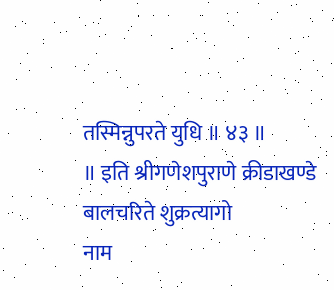तस्मिन्नुपरते युधि ॥ ४३ ॥
॥ इति श्रीगणेशपुराणे क्रीडाखण्डे बालचरिते शुक्रत्यागो
नाम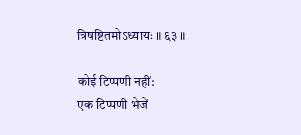त्रिषष्टितमोऽध्यायः ॥ ६३ ॥

कोई टिप्पणी नहीं:
एक टिप्पणी भेजें